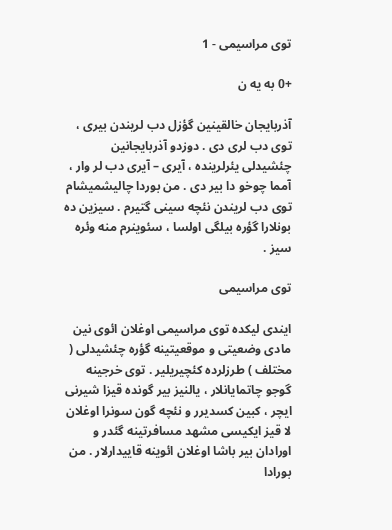توی مراسیمی - 1

+0 به یه ن

آذربایجان خالقینین گؤزل دب لریندن بیری ، توی دب لری دی . دوزدو آذربایجانین چئشیدلی یئرلرینده ، آیری – آیری دب لر وار ، آمما چوخو دا بیر دی . من بوردا چالیشمیشام توی دب لریندن نئچه سینی گتیرم . سیزین ده بونلارا گؤره بیلگی اولسا ، سئوینرم منه وئره سیز .

توی مراسیمی

ایندی لیكده توی مراسیمی اوغلان ائوی نین مادی وضعیتی و موقعیتینه گؤره چئشیدلی ( مختلف ) طرزلرده كئچیریلیر . توی خرجینه گوجو چاتمایانلار ، یالنیز بیر گونده قیزا شیرنی ایچر ، كبین كسدیرر و نئچه گون سونرا اوغلان لا قیز ایكیسی مشهد مسافرتینه گئدر و اورادان بیر باشا اوغلان ائوینه قاییدارلار . من بورادا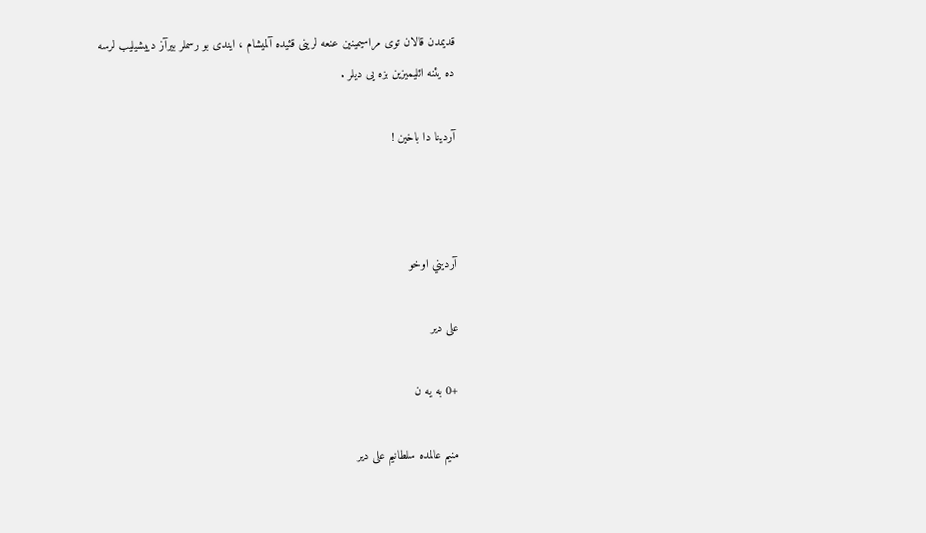قدیمدن قالان توی مراسیمینین عنعه لرینی قئیده آلمیشام ، ایندی بو رسملر بیرآز دییشیلیب لرسه ده یئنه ائلیمیزین بزه یی دیلر .

آردینا دا باخین !



آرديني اوخو

علی دیر

+0 به یه ن

منیم عالمده سلطانیم علی دیر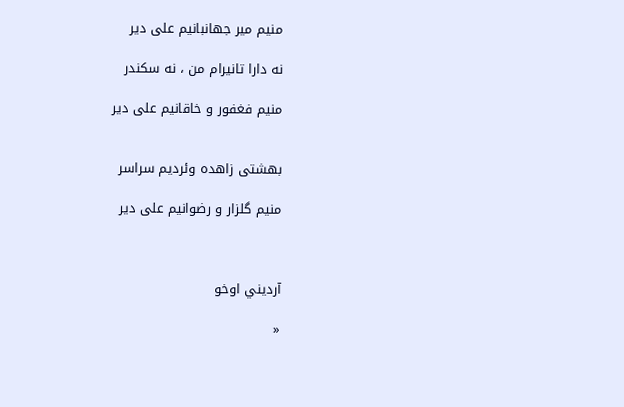منیم میر جهانبانیم علی دیر

نه دارا تانیرام من ، نه سكندر

منیم فغفور و خاقانیم علی دیر


بهشتی زاهده وئردیم سراسر

منیم گلزار و رضوانیم علی دیر



آرديني اوخو

«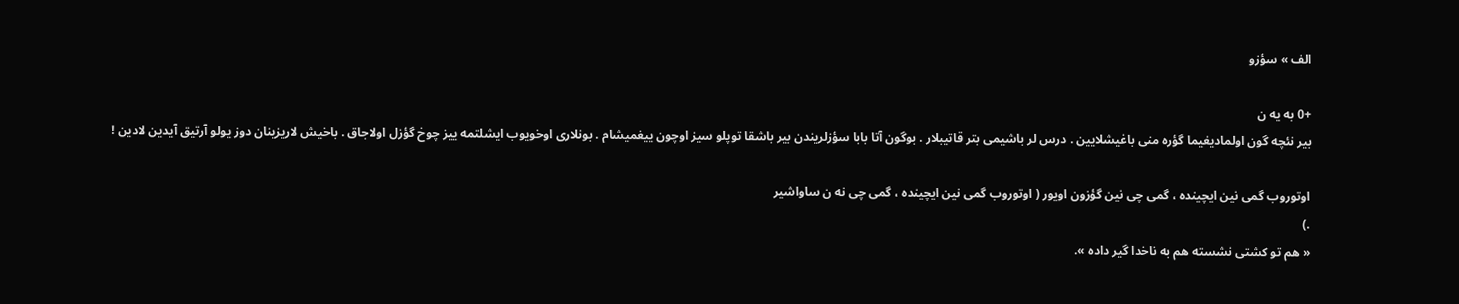الف » سؤزو

+0 به یه ن
بیر نئچه گون اولمادیغیما گؤره منی باغیشلایین . درس لر باشیمی بتر قاتیبلار . بوگون آتا بابا سؤزلریندن بیر باشقا توپلو سیز اوچون ییغمیشام . بونلاری اوخویوب ایشلتمه ییز چوخ گؤزل اولاجاق . باخیش لاریزینان دوز یولو آرتیق آیدین لادین !

اوتوروب گمی نین ایچینده ، گمی چی نین گؤزون اویور ( اوتوروب گمی نین ایچینده ، گمی چی نه ن ساواشیر
.)
« هم تو كشتی نشسته هم به ناخدا گیر داده ».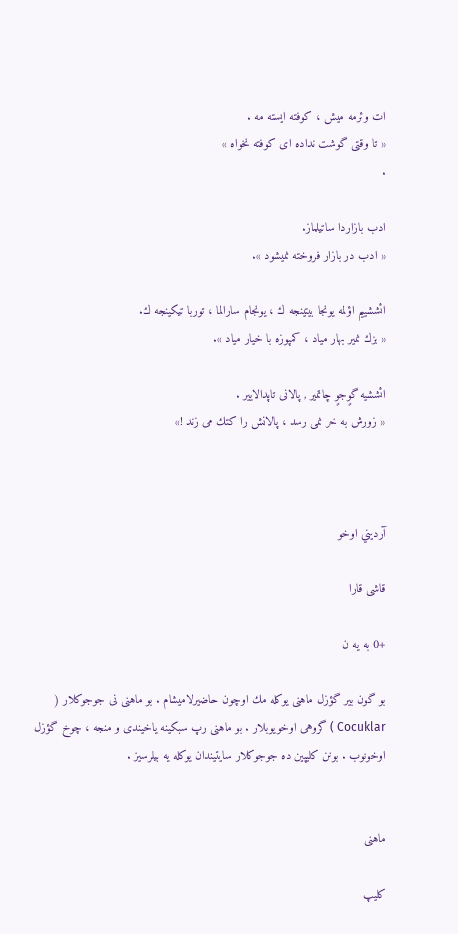ات وئرمه میش ، كوفته ایسته مه .
« تا وقتی گوشت نداده ای كوفته نخواه »
.

ادب بازاردا ساتیلماز.
« ادب در بازار فروخته نمیشود ».

ائششییم اؤلمه یونجا بیتینجه ك ، یونجام سارالما ، توربا تیكینجه ك.
« بزك نمیر بهار میاد ، كمپوزه با خیار میاد ».

ائششیه گوٍجوٍ چاتمیر , پالانی تاپدالاییر .
« زورش به خر نمی رسد ، پالانش را كتك می زند !»



آرديني اوخو

قاشی قارا

+0 به یه ن

بو گون بیر گؤزل ماهنی یوكله مك اوچون حاضیرلامیشام . بو ماهنی نی جوجوكلار ( Cocuklar ) گروهی اوخویوبلار . بو ماهنی رپ سبكینه یاخیندی و منجه ، چوخ گؤزل اوخونوب . بونن كلیپین ده جوجوكلار سایتیندان یوكله یه بیلرسیز .


ماهنی

كلیپ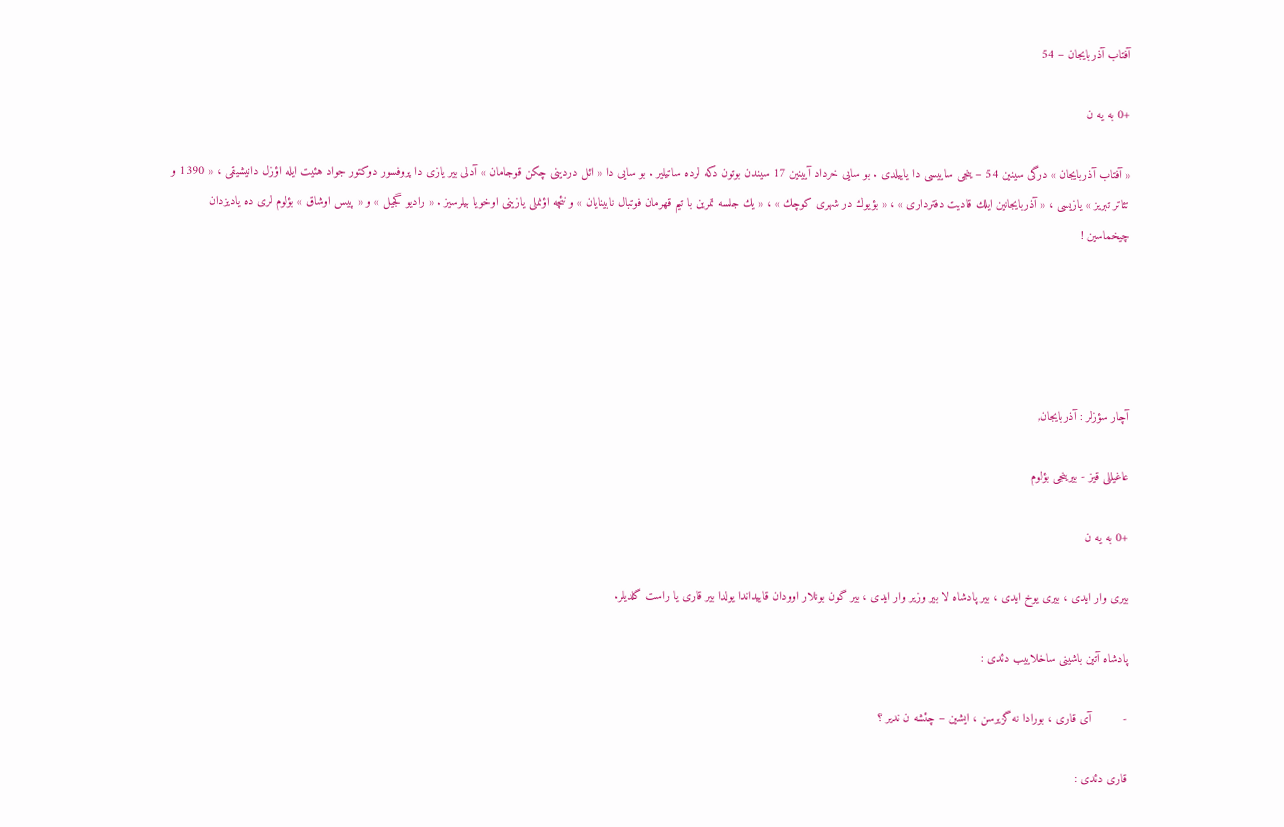آفتاب آذربایجان – 54

+0 به یه ن

« آفتاب آذربایجان » درگی سینین 54 – ینجی ساییسی دا یاییلدی . بو سایی خرداد آیینین 17 سیندن بوتون دكه لرده ساتیلیر . بو سایی دا « ائل دردینی چكن قوجامان » آدلی بیر یازی دا پروفسور دوكتور جواد هئیت ایله اؤزل دانیشیقی ، « 1390 و تئاتر تبریز » یازیسی ، « آذربایجانین ایلك قادیت دفترداری » ، « بؤیوك در شهری كوچك » ، « یك جلسه تمرین با تیم قهرمان فوتبال نابینایان » و نئچه اؤنملی یازینی اوخویا بیلرسیز . « رادیو گجیل » و « پیس اوشاق » بؤلوم لری ده یادیزدان چیخماسین !





آچار سؤزلر : آذربایجان,

عاغیللی قیز - بیرینجی بؤلوم

+0 به یه ن

بیری وار ایدی ، بیری یوخ ایدی ، بیر پادشاه لا بیر وزیر وار ایدی ، بیر گون بونلار اوودان قاییداندا یولدا بیر قاری یا راست گلدیلر.

پادشاه آتین باشینی ساخلاییب دئدی :

-         آی قاری ، بورادا نه گزیرسن ، ایشین – چئشه ن ندیر ؟

قاری دئدی :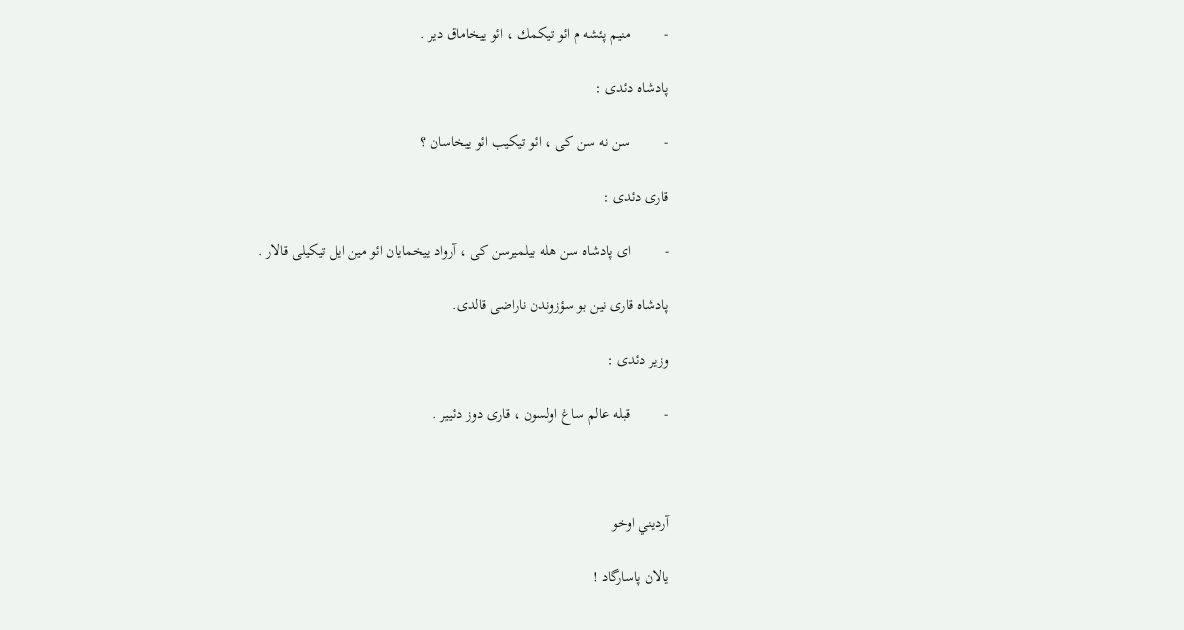-         منیم پئشه م ائو تیكمك ، ائو ییخاماق دیر .

پادشاه دئدی :

-         سن نه سن كی ، ائو تیكیب ائو ییخاسان ؟

قاری دئدی :

-         ای پادشاه سن هله بیلمیرسن كی ، آرواد ییخمایان ائو مین ایل تیكیلی قالار .

پادشاه قاری نین بو سؤزوندن ناراضی قالدی.

وزیر دئدی :

-         قبله عالم ساغ اولسون ، قاری دوز دئییر .



آرديني اوخو

یالان پاسارگاد !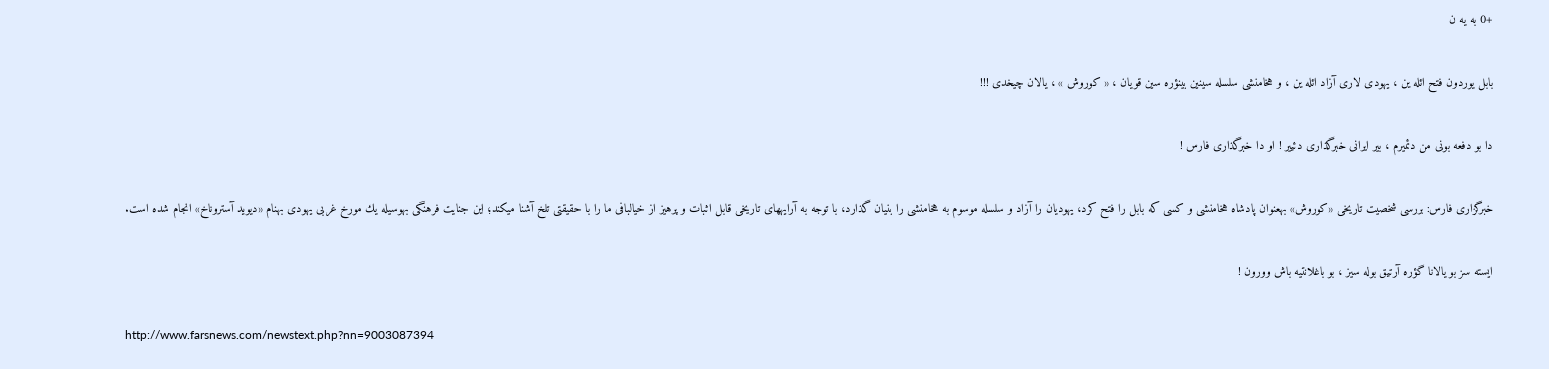+0 به یه ن

بابل یوردون فتح ائله ین ، یهودی لاری آزاد ائله ین ، و هخامنشی سلسله سینین بینؤره سین قویان ، « كوروش » ، یالان چیخدی !!!

دا بو دفعه بونی من دئمیرم ، بیر ایرانی خبرگذاری دئییر ! او دا خبرگذاری فارس !

خبرگزاری فارس: بررسی شخصیت تاریخی «كوروش» بهعنوان پادشاه هخامنشی و كسی كه بابل را فتح كرد، یهودیان را آزاد و سلسله موسوم به هخامنشی را بنیان گذارد، با توجه به آرایههای تاریخی قابل اثبات و پرهیز از خیالبافی ما را با حقیقتی تلخ آشنا میكند؛ این جنایت فرهنگی بهوسیله یك مورخ غربی یهودی بهنام «دیوید آستروناخ» انجام شده است.

ایسته سز بو یالانا گؤره آرتیق بوله سیز ، بو باغلانتیه باش وورون !

http://www.farsnews.com/newstext.php?nn=9003087394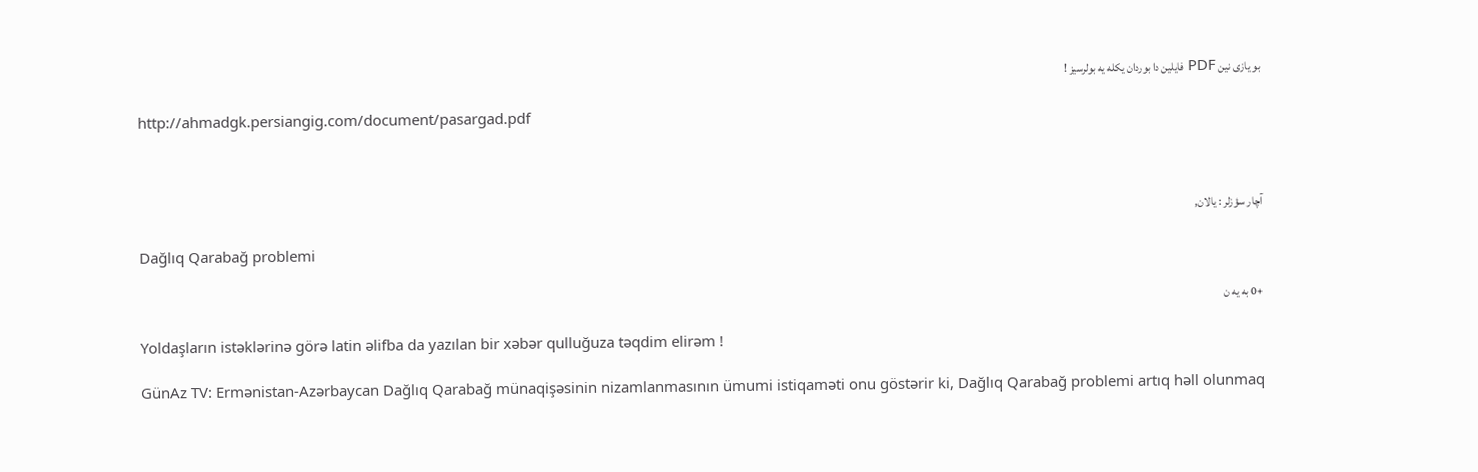بو یازی نین PDF فایلین دا بوردان یكله یه بولرسیز !

http://ahmadgk.persiangig.com/document/pasargad.pdf



آچار سؤزلر : یالان,

Dağlıq Qarabağ problemi

+0 به یه ن

Yoldaşların istəklərinə görə latin əlifba da yazılan bir xəbər qulluğuza təqdim elirəm !

GünAz TV: Ermənistan-Azərbaycan Dağlıq Qarabağ münaqişəsinin nizamlanmasının ümumi istiqaməti onu göstərir ki, Dağlıq Qarabağ problemi artıq həll olunmaq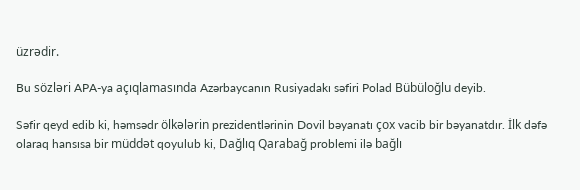üzrədir.

Bu sözləri APA-ya açıqlamasında Azərbaycanın Rusiyadakı səfiri Polad Bübüloğlu deyib.

Səfir qeyd edib ki, həmsədr ölkələrin prezidentlərinin Dovil bəyanatı çox vacib bir bəyanatdır. İlk dəfə olaraq hansısa bir müddət qoyulub ki, Dağlıq Qarabağ problemi ilə bağlı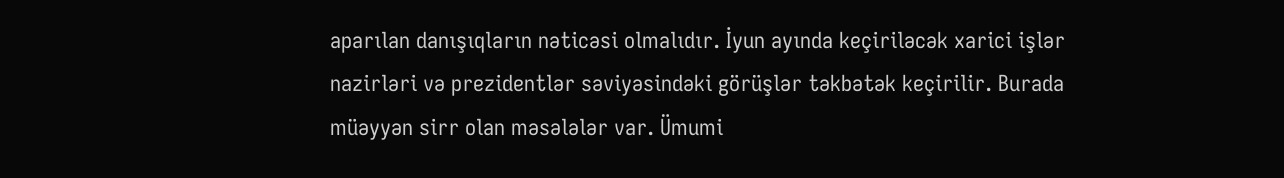aparılan danışıqların nəticəsi olmalıdır. İyun ayında keçiriləcək xarici işlər nazirləri və prezidentlər səviyəsindəki görüşlər təkbətək keçirilir. Burada müəyyən sirr olan məsələlər var. Ümumi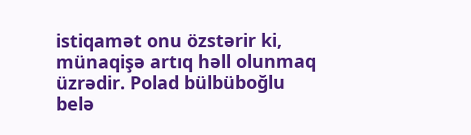istiqamət onu özstərir ki, münaqişə artıq həll olunmaq üzrədir. Polad bülbüboğlu belə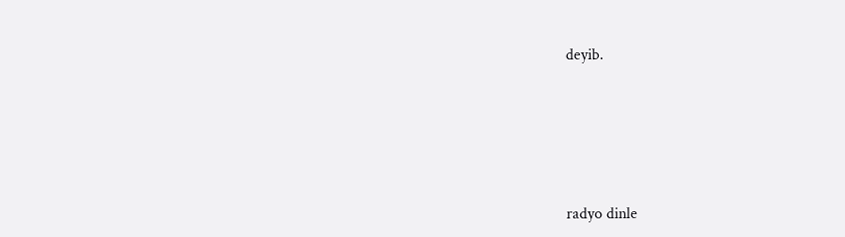deyib.






radyo dinle